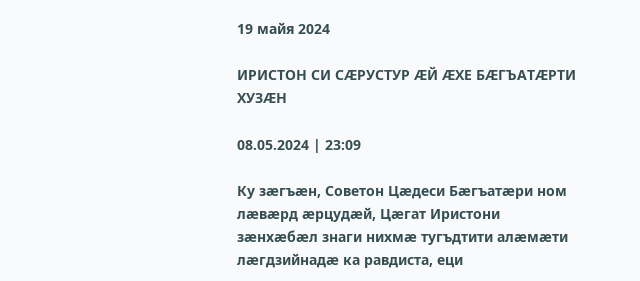19 майя 2024

ИРИСТОН СИ СÆРУСТУР ÆЙ ÆХЕ БÆГЪАТÆРТИ ХУЗÆН

08.05.2024 | 23:09

Ку зæгъæн, Советон Цæдеси Бæгъатæри ном лæвæрд æрцудæй, Цæгат Иристони зæнхæбæл знаги нихмæ тугъдтити алæмæти лæгдзийнадæ ка равдиста, еци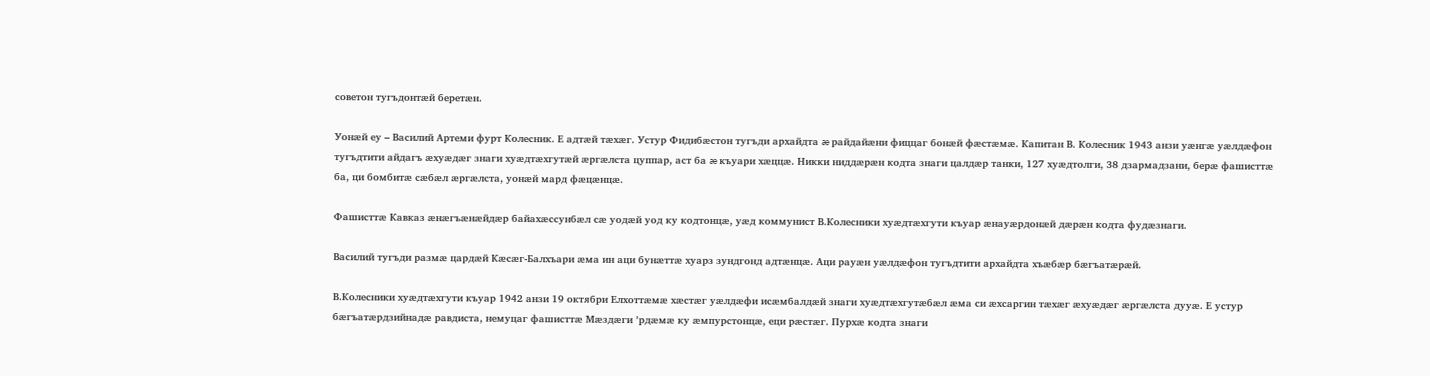советон тугъдонтæй беретæн.

Уонæй еу – Василий Артеми фурт Колесник. Е адтæй тæхæг. Устур Фидибæстон тугъди архайдта æ райдайæни фиццаг бонæй фæстæмæ. Капитан В. Колесник 1943 анзи уæнгæ уæлдæфон тугъдтити айдагъ æхуæдæг знаги хуæдтæхгутæй æргæлста цуппар, аст ба æ къуари хæццæ. Никки ниддæрæн кодта знаги цалдæр танки, 127 хуæдтолги, 38 дзармадзани, берæ фашисттæ ба, ци бомбитæ сæбæл æргæлста, уонæй мард фæцæнцæ.

Фашисттæ Кавказ æнæгъæнæйдæр байахæссунбæл сæ уодæй уод ку кодтонцæ, уæд коммунист В.Колесники хуæдтæхгути къуар æнауæрдонæй дæрæн кодта фудæзнаги.

Василий тугъди размæ цардæй Кæсæг-Балхъари æма ин аци бунæттæ хуарз зундгонд адтæнцæ. Аци рауæн уæлдæфон тугъдтити архайдта хъæбæр бæгъатæрæй.

В.Колесники хуæдтæхгути къуар 1942 анзи 19 октябри Елхоттæмæ хæстæг уæлдæфи исæмбалдæй знаги хуæдтæхгутæбæл æма си æхсаргин тæхæг æхуæдæг æргæлста дууæ. Е устур бæгъатæрдзийнадæ равдиста, немуцаг фашисттæ Мæздæги ’рдæмæ ку æмпурстонцæ, еци рæстæг. Пурхæ кодта знаги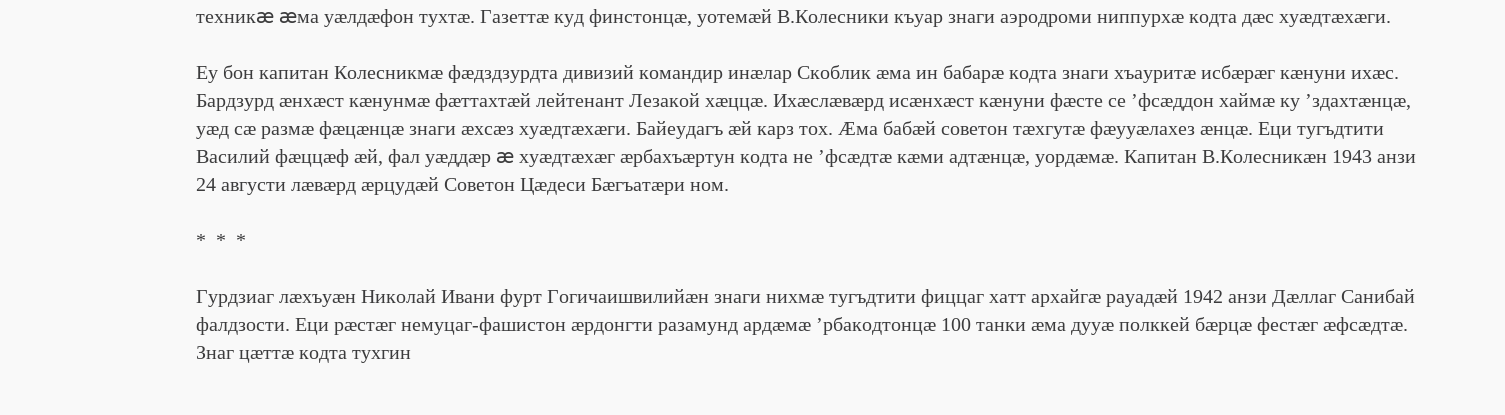техникæ æма уæлдæфон тухтæ. Газеттæ куд финстонцæ, уотемæй В.Колесники къуар знаги аэродроми ниппурхæ кодта дæс хуæдтæхæги.

Еу бон капитан Колесникмæ фæдздзурдта дивизий командир инæлар Скоблик æма ин бабарæ кодта знаги хъауритæ исбæрæг кæнуни ихæс. Бардзурд æнхæст кæнунмæ фæттахтæй лейтенант Лезакой хæццæ. Ихæслæвæрд исæнхæст кæнуни фæсте се ’фсæддон хаймæ ку ’здахтæнцæ, уæд сæ размæ фæцæнцæ знаги æхсæз хуæдтæхæги. Байеудагъ æй карз тох. Æма бабæй советон тæхгутæ фæууæлахез æнцæ. Еци тугъдтити Василий фæццæф æй, фал уæддæр æ хуæдтæхæг æрбахъæртун кодта не ’фсæдтæ кæми адтæнцæ, уордæмæ. Капитан В.Колесникæн 1943 анзи 24 августи лæвæрд æрцудæй Советон Цæдеси Бæгъатæри ном.

*  *  *

Гурдзиаг лæхъуæн Николай Ивани фурт Гогичаишвилийæн знаги нихмæ тугъдтити фиццаг хатт архайгæ рауадæй 1942 анзи Дæллаг Санибай фалдзости. Еци рæстæг немуцаг-фашистон æрдонгти разамунд ардæмæ ’рбакодтонцæ 100 танки æма дууæ полккей бæрцæ фестæг æфсæдтæ. Знаг цæттæ кодта тухгин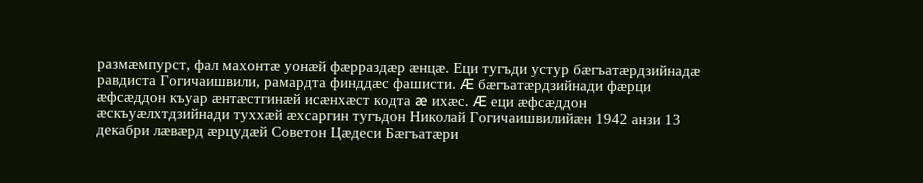размæмпурст, фал махонтæ уонæй фæрраздæр æнцæ. Еци тугъди устур бæгъатæрдзийнадæ равдиста Гогичаишвили, рамардта финддæс фашисти. Æ бæгъатæрдзийнади фæрци æфсæддон къуар æнтæстгинæй исæнхæст кодта æ ихæс. Æ еци æфсæддон æскъуæлхтдзийнади туххæй æхсаргин тугъдон Николай Гогичаишвилийæн 1942 анзи 13 декабри лæвæрд æрцудæй Советон Цæдеси Бæгъатæри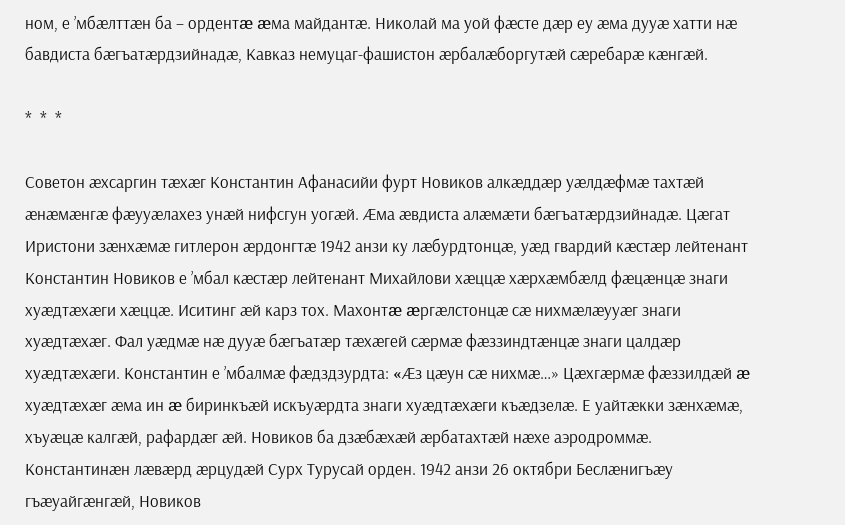ном, е ’мбæлттæн ба – ордентæ æма майдантæ. Николай ма уой фæсте дæр еу æма дууæ хатти нæ бавдиста бæгъатæрдзийнадæ, Кавказ немуцаг-фашистон æрбалæборгутæй сæребарæ кæнгæй.

*  *  *

Советон æхсаргин тæхæг Константин Афанасийи фурт Новиков алкæддæр уæлдæфмæ тахтæй æнæмæнгæ фæууæлахез унæй нифсгун уогæй. Æма æвдиста алæмæти бæгъатæрдзийнадæ. Цæгат Иристони зæнхæмæ гитлерон æрдонгтæ 1942 анзи ку лæбурдтонцæ, уæд гвардий кæстæр лейтенант Константин Новиков е ’мбал кæстæр лейтенант Михайлови хæццæ хæрхæмбæлд фæцæнцæ знаги хуæдтæхæги хæццæ. Иситинг æй карз тох. Махонтæ æргæлстонцæ сæ нихмæлæууæг знаги хуæдтæхæг. Фал уæдмæ нæ дууæ бæгъатæр тæхæгей сæрмæ фæззиндтæнцæ знаги цалдæр хуæдтæхæги. Константин е ’мбалмæ фæдздзурдта: «Æз цæун сæ нихмæ…» Цæхгæрмæ фæззилдæй æ хуæдтæхæг æма ин æ биринкъæй искъуæрдта знаги хуæдтæхæги къæдзелæ. Е уайтæкки зæнхæмæ, хъуæцæ калгæй, рафардæг æй. Новиков ба дзæбæхæй æрбатахтæй нæхе аэродроммæ. Константинæн лæвæрд æрцудæй Сурх Турусай орден. 1942 анзи 26 октябри Беслæнигъæу гъæуайгæнгæй, Новиков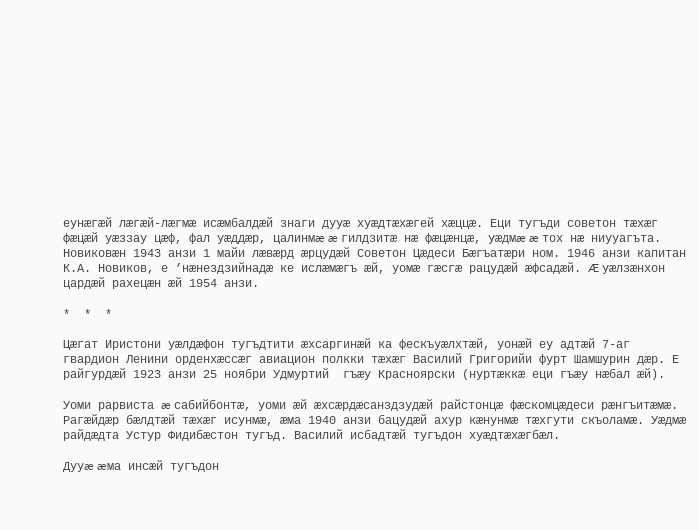еунæгæй лæгæй-лæгмæ исæмбалдæй знаги дууæ хуæдтæхæгей хæццæ. Еци тугъди советон тæхæг фæцæй уæззау цæф, фал уæддæр, цалинмæ æ гилдзитæ нæ фæцæнцæ, уæдмæ æ тох нæ ниууагъта. Новиковæн 1943 анзи 1 майи лæвæрд æрцудæй Советон Цæдеси Бæгъатæри ном. 1946 анзи капитан К.А. Новиков, е ’нæнездзийнадæ ке ислæмæгъ æй, уомæ гæсгæ рацудæй æфсадæй. Æ уæлзæнхон цардæй рахецæн æй 1954 анзи.

*  *  *

Цæгат Иристони уæлдæфон тугъдтити æхсаргинæй ка фескъуæлхтæй, уонæй еу адтæй 7-аг гвардион Ленини орденхæссæг авиацион полкки тæхæг Василий Григорийи фурт Шамшурин дæр. Е райгурдæй 1923 анзи 25 ноябри Удмуртий  гъæу Красноярски (нуртæккæ еци гъæу нæбал æй).

Уоми рарвиста æ сабийбонтæ, уоми æй æхсæрдæсанздзудæй райстонцæ фæскомцæдеси рæнгъитæмæ. Рагæйдæр бæлдтæй тæхæг исунмæ, æма 1940 анзи бацудæй ахур кæнунмæ тæхгути скъоламæ. Уæдмæ райдæдта Устур Фидибæстон тугъд. Василий исбадтæй тугъдон хуæдтæхæгбæл.

Дууæ æма инсæй тугъдон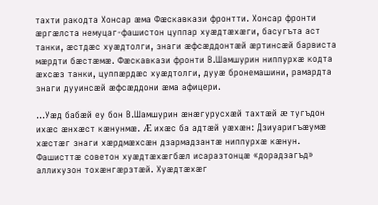тахти ракодта Хонсар æма Фæскавкази фронтти. Хонсар фронти æргæлста немуцаг-фашистон цуппар хуæдтæхæги, басугъта аст танки, æстдæс хуæдтолги, знаги æфсæддонтæй æртинсæй барвиста мæрдти бæстæмæ. Фæскавкази фронти В.Шамшурин ниппурхæ кодта æхсæз танки, цуппæрдæс хуæдтолги, дууæ бронемашини, рамардта знаги дууинсæй æфсæддони æма афицери.

…Уæд бабæй еу бон В.Шамшурин æнæгурусхæй тахтæй æ тугъдон ихæс æнхæст кæнунмæ. Æ ихæс ба адтæй уæхæн: Дзиуаригъæумæ хæстæг знаги хæрдмæхсæн дзармадзантæ ниппурхæ кæнун. Фашисттæ советон хуæдтæхæгбæл исаразтонцæ «дорадзагъд» аллихузон тохæнгæрзтæй. Хуæдтæхæг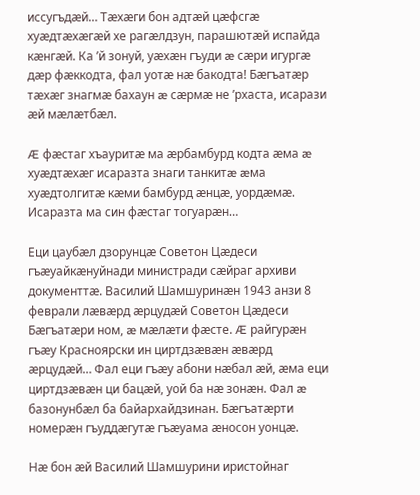иссугъдæй… Тæхæги бон адтæй цæфсгæ хуæдтæхæгæй хе рагæлдзун, парашютæй испайда кæнгæй. Ка ’й зонуй, уæхæн гъуди æ сæри игургæ дæр фæккодта, фал уотæ нæ бакодта! Бæгъатæр тæхæг знагмæ бахаун æ сæрмæ не ’рхаста, исарази æй мæлæтбæл.

Æ фæстаг хъауритæ ма æрбамбурд кодта æма æ хуæдтæхæг исаразта знаги танкитæ æма хуæдтолгитæ кæми бамбурд æнцæ, уордæмæ. Исаразта ма син фæстаг тогуарæн…

Еци цаубæл дзорунцæ Советон Цæдеси гъæуайкæнуйнади министради сæйраг архиви документтæ. Василий Шамшуринæн 1943 анзи 8 феврали лæвæрд æрцудæй Советон Цæдеси Бæгъатæри ном, æ мæлæти фæсте. Æ райгурæн гъæу Красноярски ин циртдзæвæн æвæрд æрцудæй… Фал еци гъæу абони нæбал æй, æма еци циртдзæвæн ци бацæй, уой ба нæ зонæн. Фал æ базонунбæл ба байархайдзинан. Бæгъатæрти номерæн гъуддæгутæ гъæуама æносон уонцæ.

Нæ бон æй Василий Шамшурини иристойнаг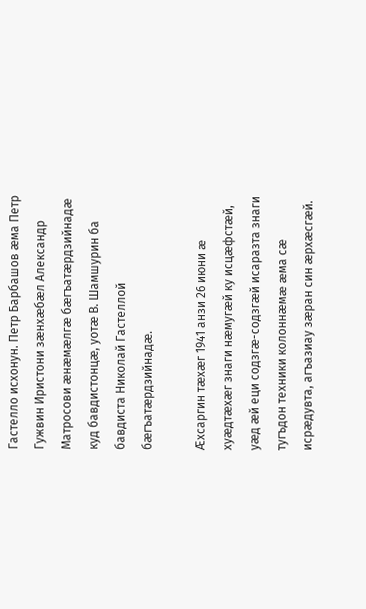Гастелло исхонун. Петр Барбашов æма Петр Гужвин Иристони зæнхæбæл Александр Матросови æнæмæлгæ бæгъатæрдзийнадæ куд бавдистонцæ, уотæ В. Шамшурин ба бавдиста Николай Гастеллой бæгъатæрдзийнадæ.

Æхсаргин тæхæг 1941 анзи 26 июни æ хуæдтæхæг знаги нæмугæй ку исцæфстæй, уæд æй еци содзгæ-содзгæй исаразта знаги тугъдон техники колоннæмæ æма сæ исрæдувта, агъазиау зæран син æрхæсгæй.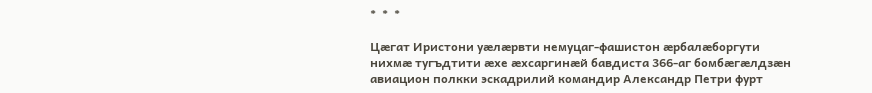*  *  *

Цæгат Иристони уæлæрвти немуцаг-фашистон æрбалæборгути нихмæ тугъдтити æхе æхсаргинæй бавдиста 366-аг бомбæгæлдзæн авиацион полкки эскадрилий командир Александр Петри фурт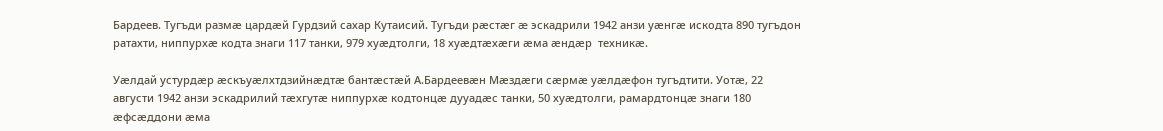Бардеев. Тугъди размæ цардæй Гурдзий сахар Кутаисий. Тугъди рæстæг æ эскадрили 1942 анзи уæнгæ искодта 890 тугъдон ратахти, ниппурхæ кодта знаги 117 танки, 979 хуæдтолги, 18 хуæдтæхæги æма æндæр  техникæ.

Уæлдай устурдæр æскъуæлхтдзийнæдтæ бантæстæй А.Бардеевæн Мæздæги сæрмæ уæлдæфон тугъдтити. Уотæ, 22 августи 1942 анзи эскадрилий тæхгутæ ниппурхæ кодтонцæ дууадæс танки, 50 хуæдтолги, рамардтонцæ знаги 180 æфсæддони æма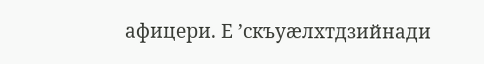афицери. Е ’скъуæлхтдзийнади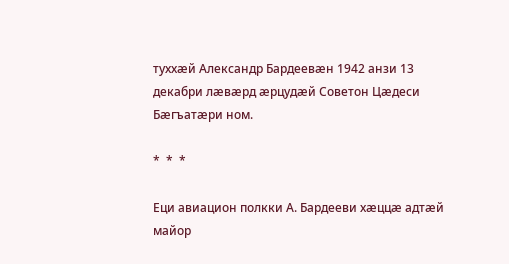туххæй Александр Бардеевæн 1942 анзи 13 декабри лæвæрд æрцудæй Советон Цæдеси Бæгъатæри ном.

*  *  *

Еци авиацион полкки А. Бардееви хæццæ адтæй майор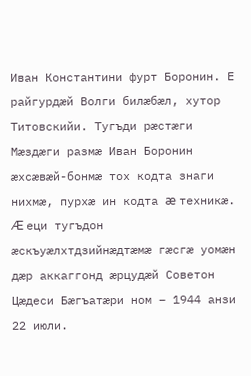Иван Константини фурт Боронин. Е райгурдæй Волги билæбæл, хутор Титовскийи. Тугъди рæстæги Мæздæги размæ Иван Боронин æхсæвæй-бонмæ тох кодта знаги нихмæ, пурхæ ин кодта æ техникæ. Æ еци тугъдон æскъуæлхтдзийнæдтæмæ гæсгæ уомæн дæр аккаггонд æрцудæй Советон Цæдеси Бæгъатæри ном – 1944 анзи 22 июли.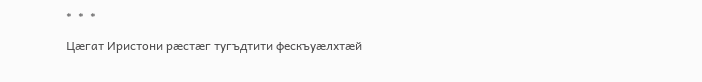*  *  *

Цæгат Иристони рæстæг тугъдтити фескъуæлхтæй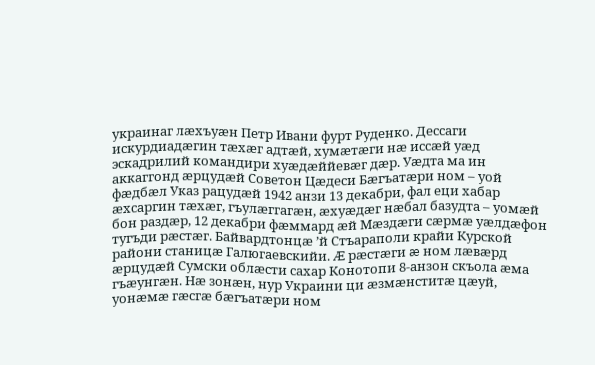украинаг лæхъуæн Петр Ивани фурт Руденко. Дессаги искурдиадæгин тæхæг адтæй, хумæтæги нæ иссæй уæд эскадрилий командири хуæдæййевæг дæр. Уæдта ма ин аккаггонд æрцудæй Советон Цæдеси Бæгъатæри ном – уой фæдбæл Указ рацудæй 1942 анзи 13 декабри, фал еци хабар æхсаргин тæхæг, гъулæггагæн, æхуæдæг нæбал базудта – уомæй бон раздæр, 12 декабри фæммард æй Мæздæги сæрмæ уæлдæфон тугъди рæстæг. Байвардтонцæ ’й Стъараполи крайи Курской райони станицæ Галюгаевскийи. Æ рæстæги æ ном лæвæрд æрцудæй Сумски облæсти сахар Конотопи 8-анзон скъола æма гъæунгæн. Нæ зонæн, нур Украини ци æзмæнститæ цæуй, уонæмæ гæсгæ бæгъатæри ном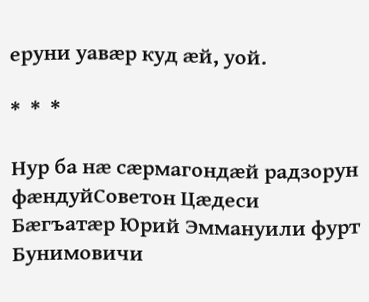еруни уавæр куд æй, уой.

*  *  *

Нур ба нæ сæрмагондæй радзорун фæндуйСоветон Цæдеси Бæгъатæр Юрий Эммануили фурт Бунимовичи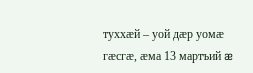туххæй – уой дæр уомæ гæсгæ, æма 13 мартъий æ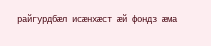райгурдбæл исæнхæст æй фондз æма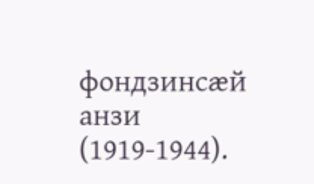фондзинсæй анзи (1919-1944).